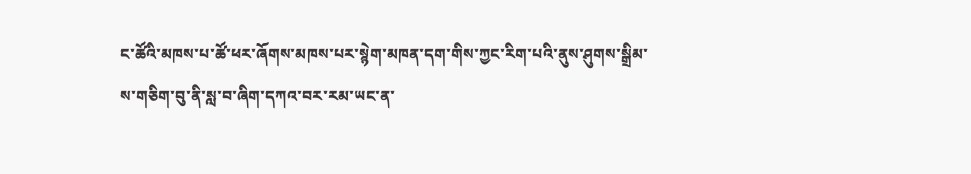ང་ཚོའི་མཁས་པ་ཚོ་ཕར་ཞོགས་མཁས་པར་སྙེག་མཁན་དག་གིས་ཀྱང་རིག་པའི་ནུས་ཤུགས་སྒྲིམ་ས་གཅིག་བུ་ནི་སླ་བ་ཞིག་དཀའ་བར་རམ་ཡང་ན་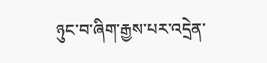ཉུང་བ་ཞིག་རྒྱས་པར་འདྲེན་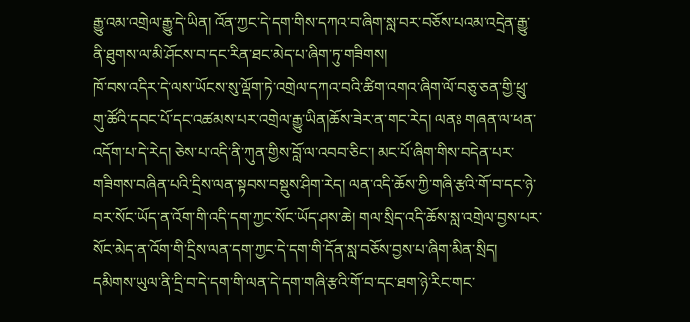རྒྱུ་འམ་འགྲེལ་རྒྱུ་དེ་ཡིན། འོན་ཀྱང་དེ་དག་གིས་དཀའ་བ་ཞིག་སླ་བར་བཅོས་པའམ་འདྲེན་རྒྱུ་ནི་ཐུགས་ལ་མི་ཤོངས་བ་དང་རིན་ཐང་མེད་པ་ཞིག་ཏུ་གཟིགས།
ཁོ་བས་འདིར་དེ་ལས་ཡོངས་སུ་ལྡོག་ཏེ་འགྲེལ་དཀའ་བའི་ཚིག་འགའ་ཞིག་ལོ་བཅུ་ཅན་གྱི་ཕྲུ་གུ་ཚོའི་དབང་པོ་དང་འཚམས་པར་འགྲེལ་རྒྱུ་ཡིན།ཆོས་ཟེར་ན་གང་རེད། ལནཿ གཞན་ལ་ཕན་འདོག་པ་དེ་རེད། ཅེས་པ་འདི་ནི་ཀུན་གྱིས་བློ་ལ་འབབ་ཅིང་། མང་པོ་ཞིག་གིས་བདེན་པར་གཟིགས་བཞིན་པའི་དྲིས་ལན་སྟབས་བསྡུས་ཤིག་རེད། ལན་འདི་ཆོས་ཀྱི་གཞི་རྩའི་གོ་བ་དང་ཉེ་བར་སོང་ཡོད་ན་འོག་གི་འདི་དག་ཀྱང་སོང་ཡོད་ཤས་ཆེ། གལ་སྲིད་འདི་ཆོས་སླ་འགྲེལ་བྱས་པར་སོང་མེད་ན་འོག་གི་དྲིས་ལན་དག་ཀྱང་དེ་དག་གི་དོན་སླ་བཅོས་བྱས་པ་ཞིག་མིན་སྲིད།
དམིགས་ཡུལ་ནི་དྲི་བ་དེ་དག་གི་ལན་དེ་དག་གཞི་རྩའི་གོ་བ་དང་ཐག་ཉེ་རིང་གང་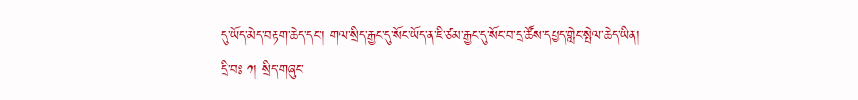དུ་ཡོད་མེད་བརྟག་ཆེད་དང་། གལ་སྲིད་རྒྱང་དུ་སོང་ཡོད་ན་ཇི་ཙམ་རྒྱང་དུ་སོང་བ་དྲ་ཚོས་དཔྱད་གླེང་སྤེལ་ཆེད་ཡིན།
དྲི་བཿ ༡། སྲིད་གཞུང་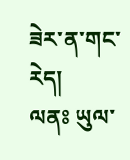ཟེར་ན་གང་རེད།
ལནཿ ཡུལ་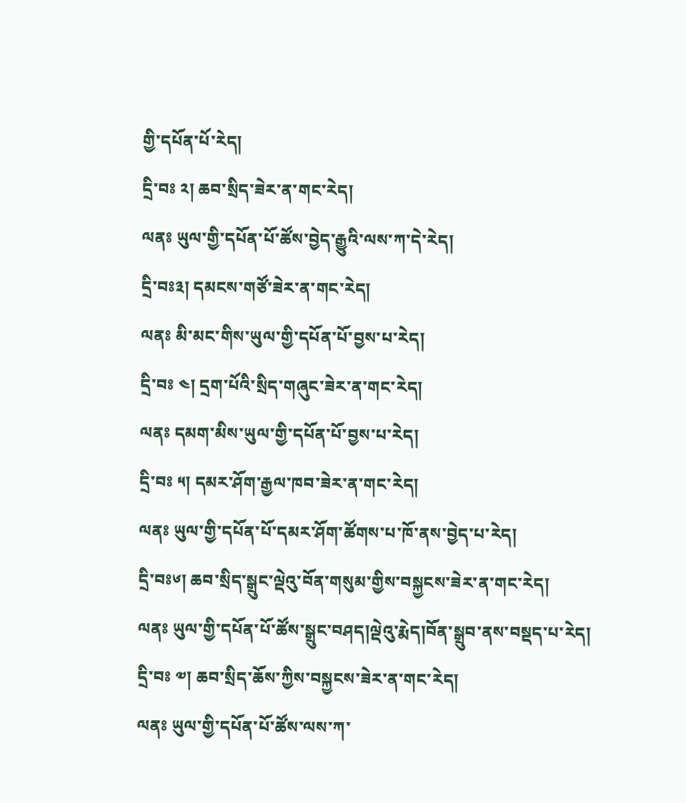གྱི་དཔོན་པོ་རེད།
དྲི་བཿ ༢། ཆབ་སྲིད་ཟེར་ན་གང་རེད།
ལནཿ ཡུལ་གྱི་དཔོན་པོ་ཚོས་བྱེད་རྒྱུའི་ལས་ཀ་དེ་རེད།
དྲི་བཿ༣། དམངས་གཙོ་ཟེར་ན་གང་རེད།
ལནཿ མི་མང་གིས་ཡུལ་གྱི་དཔོན་པོ་བྱས་པ་རེད།
དྲི་བཿ ༤། དྲག་པོའི་སྲིད་གཞུང་ཟེར་ན་གང་རེད།
ལནཿ དམག་མིས་ཡུལ་གྱི་དཔོན་པོ་བྱས་པ་རེད།
དྲི་བཿ ༥། དམར་ཤོག་རྒྱལ་ཁབ་ཟེར་ན་གང་རེད།
ལནཿ ཡུལ་གྱི་དཔོན་པོ་དམར་ཤོག་ཚོགས་པ་ཁོ་ནས་བྱེད་པ་རེད།
དྲི་བཿ༦། ཆབ་སྲིད་སྒྲུང་ལྡེའུ་བོན་གསུམ་གྱིས་བསྐྱངས་ཟེར་ན་གང་རེད།
ལནཿ ཡུལ་གྱི་དཔོན་པོ་ཚོས་སྒྲུང་བཤད།ལྡེའུ་རྨེད།བོན་སྒྲུབ་ནས་བསྡད་པ་རེད།
དྲི་བཿ ༧། ཆབ་སྲིད་ཆོས་ཀྱིས་བསྐྱངས་ཟེར་ན་གང་རེད།
ལནཿ ཡུལ་གྱི་དཔོན་པོ་ཚོས་ལས་ཀ་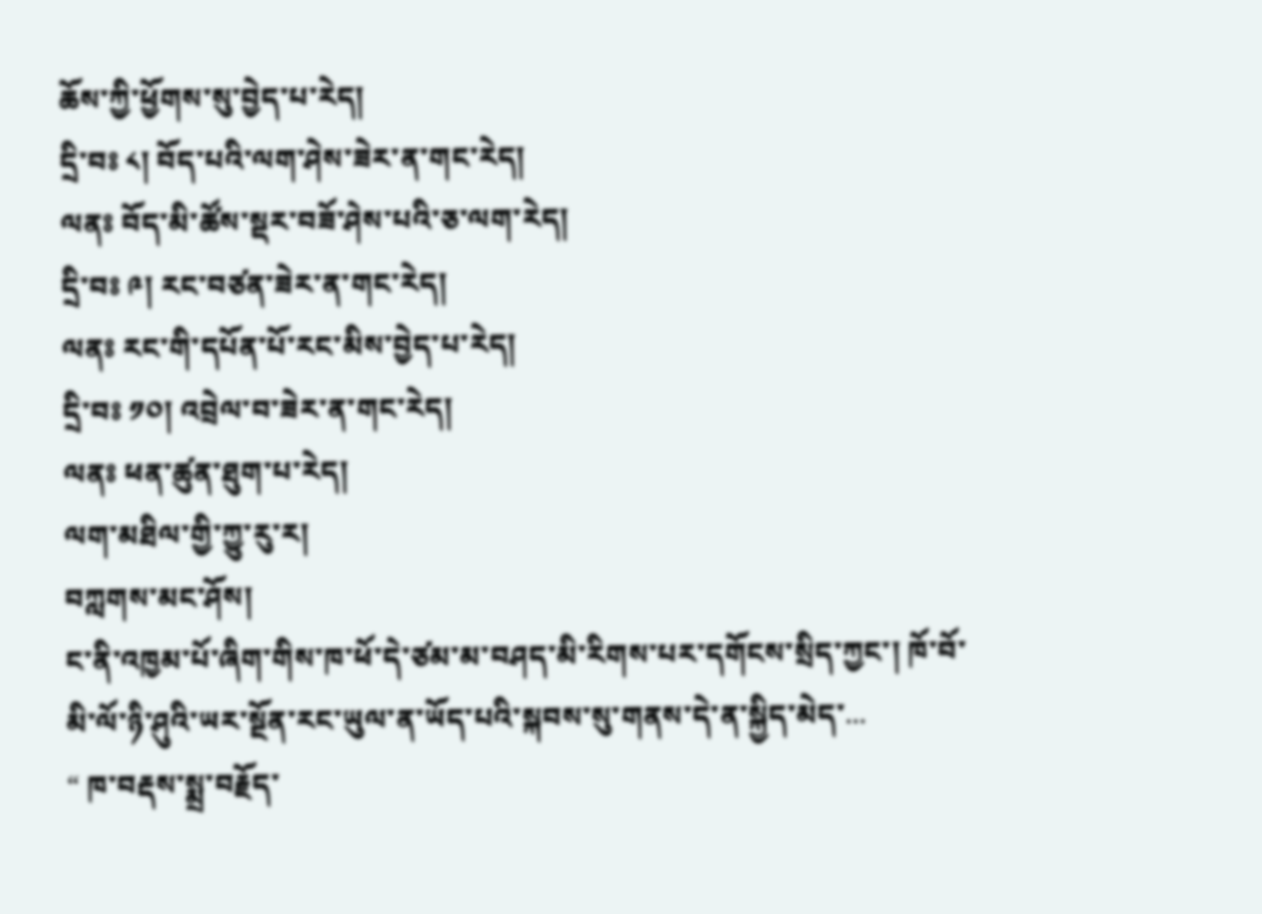ཆོས་ཀྱི་ཕྱོགས་སུ་བྱེད་པ་རེད།
དྲི་བཿ ༨། བོད་པའི་ལག་ཤེས་ཟེར་ན་གང་རེད།
ལནཿ བོད་མི་ཚོས་སྡར་བཟོ་ཤེས་པའི་ཅ་ལག་རེད།
དྲི་བཿ ༩། རང་བཙན་ཟེར་ན་གང་རེད།
ལནཿ རང་གི་དཔོན་པོ་རང་མིས་བྱེད་པ་རེད།
དྲི་བཿ ༡༠། འབྲེལ་བ་ཟེར་ན་གང་རེད།
ལནཿ ཕན་ཚུན་ཐུག་པ་རེད།
ལག་མཐིལ་གྱི་ཀྱུ་རུ་ར།
བཀླགས་མང་ཤོས།
ང་ནི་འཁྱམ་པོ་ཞིག་གིས་ཁ་ཕོ་དེ་ཙམ་མ་བཤད་མི་རིགས་པར་དགོངས་སྲིད་ཀྱང་། ཁོ་བོ་མི་ལོ་ཉི་ཤུའི་ཡར་སྔོན་རང་ཡུལ་ན་ཡོད་པའི་སྐབས་སུ་གནས་དེ་ན་སྐྱིད་མེད་...
“ ཁ་བརྡས་སྨྲ་བརྗོད་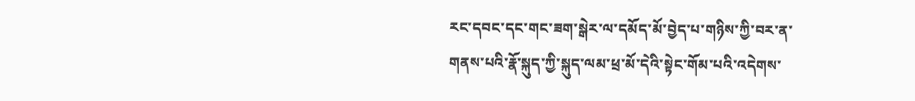རང་དབང་དང་གང་ཟག་སྒེར་ལ་དམོད་མོ་བྱེད་པ་གཉིས་ཀྱི་བར་ན་གནས་པའི་རྣོ་སྐུད་ཀྱི་སྐུད་ལམ་ཕྲ་མོ་དེའི་སྟེང་གོམ་པའི་འདེགས་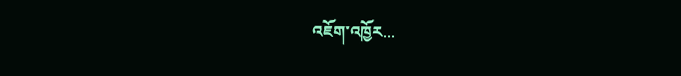འཇོག་འཁྱོར...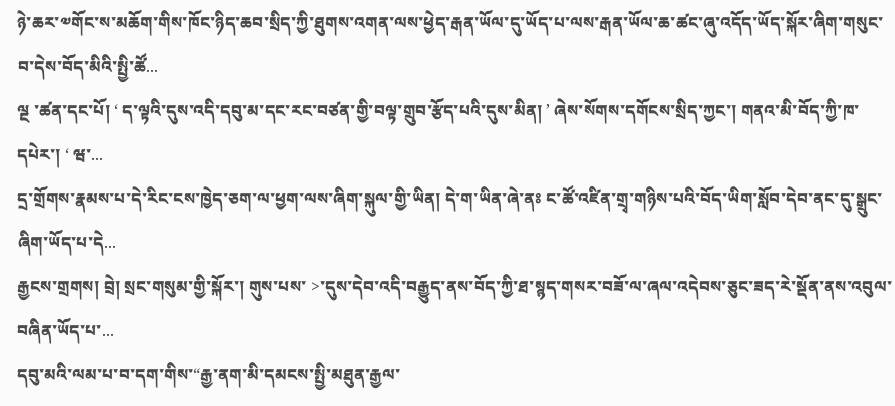ཉེ་ཆར་༧གོང་ས་མཆོག་གིས་ཁོང་ཉིད་ཆབ་སྲིད་ཀྱི་ཐུགས་འགན་ལས་ཕྱེད་རྒན་ཡོལ་དུ་ཡོད་པ་ལས་རྒན་ཡོལ་ཆ་ཚང་ཞུ་འདོད་ཡོད་སྐོར་ཞིག་གསུང་བ་དེས་བོད་མིའི་སྤྱི་ཚོ...
ལྔ ་ཚན་དང་པོ། ‘ ད་ལྟའི་དུས་འདི་དབུ་མ་དང་རང་བཙན་གྱི་བལྟ་གྲུབ་རྩོད་པའི་དུས་མིན། ’ ཞེས་སོགས་དགོངས་སྲིད་ཀྱང་། གནའ་མི་བོད་ཀྱི་ཁ་དཔེར་། ‘ ཝ་...
དྲ་གྲོགས་རྣམས་པ་དེ་རིང་ངས་ཁྱེད་ཅག་ལ་ཕྱག་ལས་ཞིག་སྐུལ་གྱི་ཡིན། དེ་ག་ཡིན་ཞེ་ནཿ ང་ཚོ་འཛིན་གྲྭ་གཉིས་པའི་བོད་ཡིག་སློབ་དེབ་ནང་དུ་སྒྲུང་ཞིག་ཡོད་པ་དེ...
རྒྱངས་གྲགས། བྲེ། སྲང་གསུམ་གྱི་སྐོར་། གུས་པས་ >་དུས་དེབ་འདི་བརྒྱུད་ནས་བོད་ཀྱི་ཐ་སྙད་གསར་བཟོ་ལ་ཞལ་འདེབས་ཅུང་ཟད་རེ་སྡོན་ནས་འབུལ་བཞིན་ཡོད་པ་...
དབུ་མའི་ལམ་པ་བ་དག་གིས་“རྒྱ་ནག་མི་དམངས་སྤྱི་མཐུན་རྒྱལ་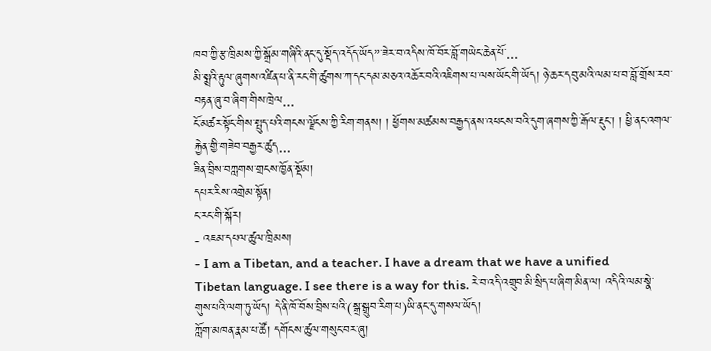ཁབ་ཀྱི་རྩ་ཁྲིམས་ཀྱི་སྒྲོམ་གཞིའི་ནང་དུ་སྡོད་འདོད་ཡོད”་ཟེར་བ་འདིས་ཁོ་བོར་བློ་གཡེང་ཆེན་པོ་...
མི་སྨྲའི་རྟུལ་ཞུགས་འཛིན་པ་ནི་རང་གི་ཚུགས་ཀ་དང་དམ་མཅའ་འཆོར་བའི་འཇིགས་པ་ལས་ཡོང་གི་ཡོད། ཉེ་ཆར་དབུ་མའི་ལམ་པ་བ་བློ་གྲོས་རབ་བརྟན་ཞུ་བ་ཞིག་གིས་ཁྲེལ...
ངོ་མཚར་སྟོང་གིས་སྤུད་པའི་གངས་ལྗོངས་ཀྱི་རིག་གནས། ། ཕྱོགས་མཚམས་བརྒྱད་ནས་འཕངས་བའི་དུག་ཞགས་ཀྱི་རྒོལ་རྡུང་། ། ཕྱི་ནང་འགལ་རྐྱེན་གྱི་གཟེབ་བརྒྱར་ཚུད...
ཟིན་བྲིས་བཀླགས་གྲངས་ཁྱོན་སྡོམ།
དཔར་རིས་འགྲེམ་སྟོན།
ང་རང་གི་སྐོར།
- འཇམ་དཔལ་ཚུལ་ཁྲིམས།
- I am a Tibetan, and a teacher. I have a dream that we have a unified Tibetan language. I see there is a way for this. རེ་བ་འདི་འགྲུབ་མི་སྲིད་པ་ཞིག་མིན་ལ། འདིའི་ལམ་སྣེ་གུས་པའི་ལག་ཏུ་ཡོད། དེ་ནི་ཁོ་བོས་བྲིས་པའི་(སྒྲ་སྒྲུབ་རིག་པ)ཡི་ནང་དུ་གསལ་ཡོད།
ཀློག་མཁན་རྣམ་པ་ཚོ། དགོངས་ཚུལ་གསུང་བར་ཞུ།